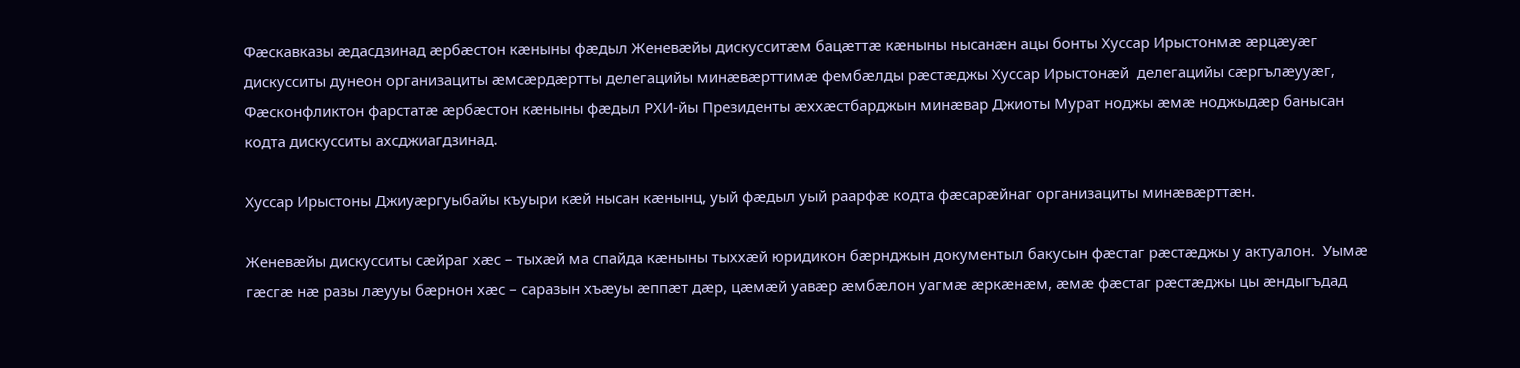Фæскавказы æдасдзинад æрбæстон кæныны фæдыл Женевæйы дискусситæм бацæттæ кæныны нысанæн ацы бонты Хуссар Ирыстонмæ æрцæуæг дискусситы дунеон организациты æмсæрдæртты делегацийы минæвæрттимæ фембæлды рæстæджы Хуссар Ирыстонæй  делегацийы сæргълæууæг, Фæсконфликтон фарстатæ æрбæстон кæныны фæдыл РХИ-йы Президенты æххæстбарджын минæвар Джиоты Мурат ноджы æмæ ноджыдæр банысан кодта дискусситы ахсджиагдзинад.

Хуссар Ирыстоны Джиуæргуыбайы къуыри кæй нысан кæнынц, уый фæдыл уый раарфæ кодта фæсарæйнаг организациты минæвæрттæн.

Женевæйы дискусситы сæйраг хæс – тыхæй ма спайда кæныны тыххæй юридикон бæрнджын документыл бакусын фæстаг рæстæджы у актуалон.  Уымæ гæсгæ нæ разы лæууы бæрнон хæс – саразын хъæуы æппæт дæр, цæмæй уавæр æмбæлон уагмæ æркæнæм, æмæ фæстаг рæстæджы цы æндыгъдад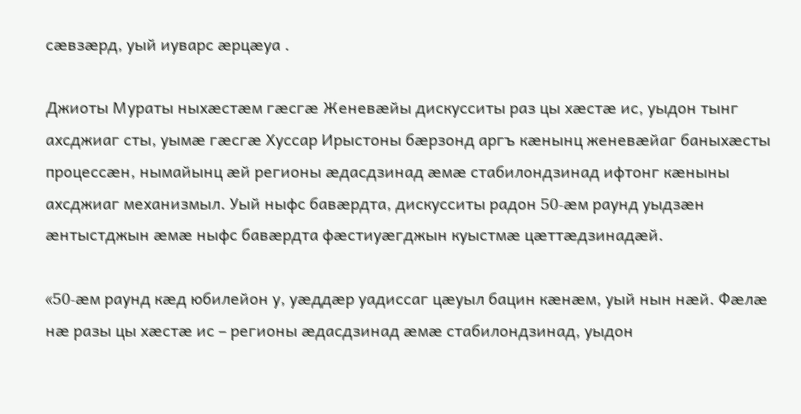сæвзæрд, уый иуварс æрцæуа .

Джиоты Мураты ныхæстæм гæсгæ Женевæйы дискусситы раз цы хæстæ ис, уыдон тынг ахсджиаг сты, уымæ гæсгæ Хуссар Ирыстоны бæрзонд аргъ кæнынц женевæйаг баныхæсты процессæн, нымайынц æй регионы æдасдзинад æмæ стабилондзинад ифтонг кæныны ахсджиаг механизмыл. Уый ныфс бавæрдта, дискусситы радон 50-æм раунд уыдзæн æнтыстджын æмæ ныфс бавæрдта фæстиуæгджын куыстмæ цæттæдзинадæй.

«50-æм раунд кæд юбилейон у, уæддæр уадиссаг цæуыл бацин кæнæм, уый нын нæй. Фæлæ нæ разы цы хæстæ ис – регионы æдасдзинад æмæ стабилондзинад, уыдон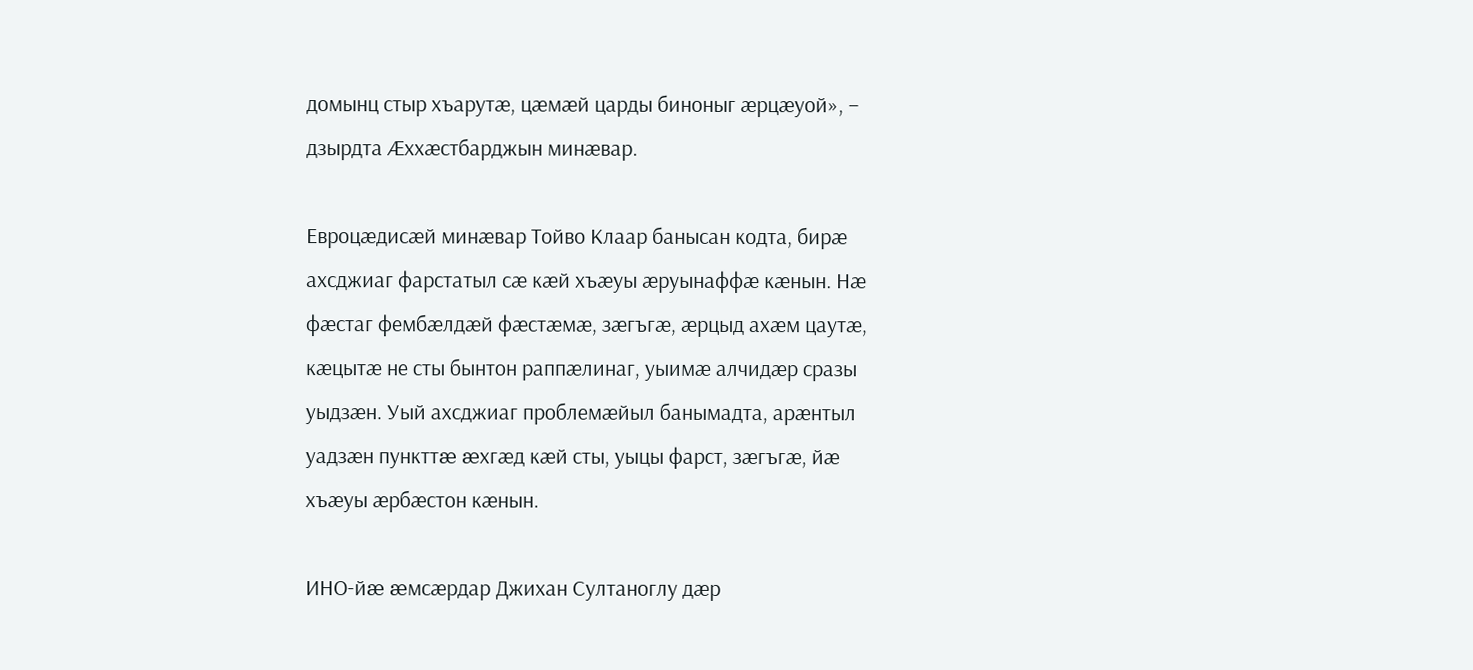домынц стыр хъарутæ, цæмæй царды биноныг æрцæуой», – дзырдта Æххæстбарджын минæвар.

Евроцæдисæй минæвар Тойво Клаар банысан кодта, бирæ ахсджиаг фарстатыл сæ кæй хъæуы æруынаффæ кæнын. Нæ фæстаг фембæлдæй фæстæмæ, зæгъгæ, æрцыд ахæм цаутæ, кæцытæ не сты бынтон раппæлинаг, уыимæ алчидæр сразы уыдзæн. Уый ахсджиаг проблемæйыл банымадта, арæнтыл уадзæн пункттæ æхгæд кæй сты, уыцы фарст, зæгъгæ, йæ хъæуы æрбæстон кæнын.

ИНО-йæ æмсæрдар Джихан Султаноглу дæр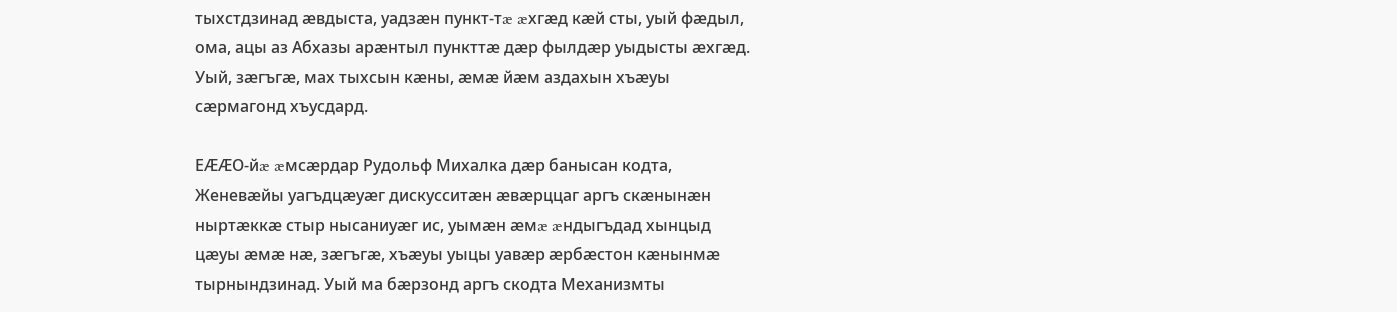тыхстдзинад æвдыста, уадзæн пункт-тæ æхгæд кæй сты, уый фæдыл, ома, ацы аз Абхазы арæнтыл пункттæ дæр фылдæр уыдысты æхгæд. Уый, зæгъгæ, мах тыхсын кæны, æмæ йæм аздахын хъæуы сæрмагонд хъусдард.

ЕÆÆО-йæ æмсæрдар Рудольф Михалка дæр банысан кодта, Женевæйы уагъдцæуæг дискусситæн æвæрццаг аргъ скæнынæн ныртæккæ стыр нысаниуæг ис, уымæн æмæ æндыгъдад хынцыд цæуы æмæ нæ, зæгъгæ, хъæуы уыцы уавæр æрбæстон кæнынмæ  тырнындзинад. Уый ма бæрзонд аргъ скодта Механизмты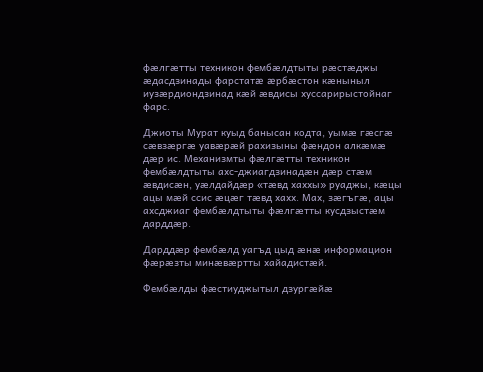фæлгæтты техникон фембæлдтыты рæстæджы æдасдзинады фарстатæ æрбæстон кæныныл иузæрдиондзинад кæй æвдисы хуссарирыстойнаг фарс.

Джиоты Мурат куыд банысан кодта, уымæ гæсгæ сæвзæргæ уавæрæй рахизыны фæндон алкæмæ дæр ис. Механизмты фæлгæтты техникон фембæлдтыты ахс-джиагдзинадæн дæр стæм æвдисæн, уæлдайдæр «тæвд хаххы» руаджы, кæцы ацы мæй ссис æцæг тæвд хахх. Мах, зæгъгæ, ацы ахсджиаг фембæлдтыты фæлгæтты кусдзыстæм дарддæр.

Дарддæр фембæлд уагъд цыд æнæ информацион фæрæзты минæвæртты хайадистæй.

Фембæлды фæстиуджытыл дзургæйæ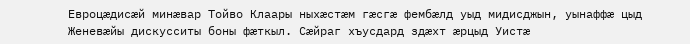Евроцæдисæй минæвар Тойво Клаары ныхæстæм гæсгæ фембæлд уыд мидисджын, уынаффæ цыд Женевæйы дискусситы боны фæткыл. Сæйраг хъусдард здæхт æрцыд Уистæ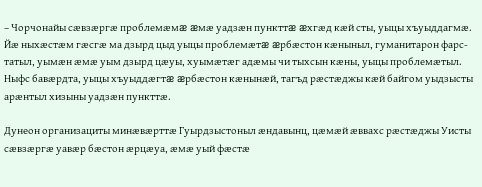– Чорчонайы сæвзæргæ проблемæмæ æмæ уадзæн пункттæ æхгæд кæй сты, уыцы хъуыддагмæ. Йæ ныхæстæм гæсгæ ма дзырд цыд уыцы проблемæтæ æрбæстон кæныныл, гуманитарон фарс-татыл, уымæн æмæ уым дзырд цæуы, хуымæтæг адæмы чи тыхсын кæны, уыцы проблемæтыл. Ныфс бавæрдта, уыцы хъуыддæгтæ æрбæстон кæнынæй, тагъд рæстæджы кæй байгом уыдзысты арæнтыл хизыны уадзæн пункттæ.

Дунеон организациты минæвæрттæ Гуырдзыстоныл æндавынц, цæмæй æввахс рæстæджы Уисты сæвзæргæ уавæр бæстон æрцæуа, æмæ уый фæстæ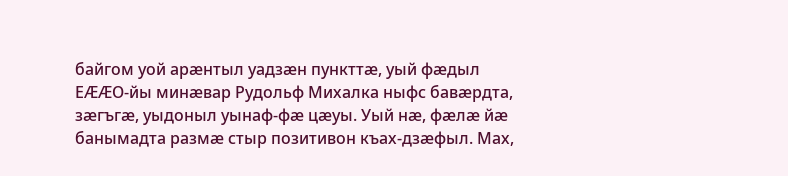байгом уой арæнтыл уадзæн пункттæ, уый фæдыл ЕÆÆО-йы минæвар Рудольф Михалка ныфс бавæрдта, зæгъгæ, уыдоныл уынаф-фæ цæуы. Уый нæ, фæлæ йæ банымадта размæ стыр позитивон къах-дзæфыл. Мах,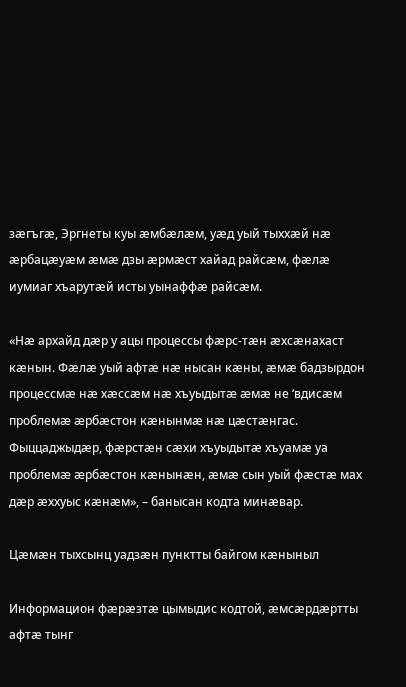зæгъгæ, Эргнеты куы æмбæлæм, уæд уый тыххæй нæ æрбацæуæм æмæ дзы æрмæст хайад райсæм, фæлæ иумиаг хъарутæй исты уынаффæ райсæм.

«Нæ архайд дæр у ацы процессы фæрс-тæн æхсæнахаст кæнын. Фæлæ уый афтæ нæ нысан кæны, æмæ бадзырдон процессмæ нæ хæссæм нæ хъуыдытæ æмæ не ‘вдисæм проблемæ æрбæстон кæнынмæ нæ цæстæнгас. Фыццаджыдæр, фæрстæн сæхи хъуыдытæ хъуамæ уа проблемæ æрбæстон кæнынæн, æмæ сын уый фæстæ мах дæр æххуыс кæнæм», – банысан кодта минæвар.

Цæмæн тыхсынц уадзæн пунктты байгом кæныныл

Информацион фæрæзтæ цымыдис кодтой, æмсæрдæртты афтæ тынг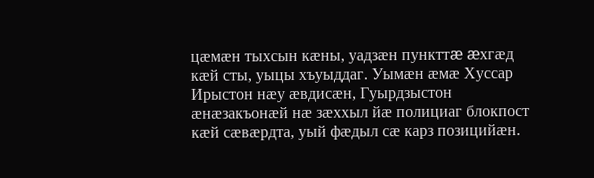цæмæн тыхсын кæны, уадзæн пункттæ æхгæд кæй сты, уыцы хъуыддаг. Уымæн æмæ Хуссар Ирыстон нæу æвдисæн, Гуырдзыстон æнæзакъонæй нæ зæххыл йæ полициаг блокпост кæй сæвæрдта, уый фæдыл сæ карз позицийæн.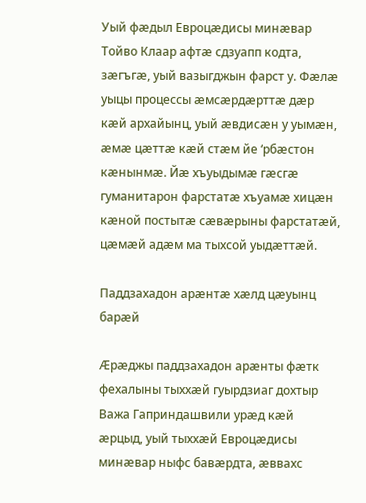Уый фæдыл Евроцæдисы минæвар Тойво Клаар афтæ сдзуапп кодта, зæгъгæ, уый вазыгджын фарст у. Фæлæ уыцы процессы æмсæрдæрттæ дæр кæй архайынц, уый æвдисæн у уымæн, æмæ цæттæ кæй стæм йе ‘рбæстон кæнынмæ. Йæ хъуыдымæ гæсгæ гуманитарон фарстатæ хъуамæ хицæн кæной постытæ сæвæрыны фарстатæй, цæмæй адæм ма тыхсой уыдæттæй.

Паддзахадон арæнтæ хæлд цæуынц барæй

Æрæджы паддзахадон арæнты фæтк фехалыны тыххæй гуырдзиаг дохтыр Важа Гаприндашвили урæд кæй æрцыд, уый тыххæй Евроцæдисы минæвар ныфс бавæрдта, æввахс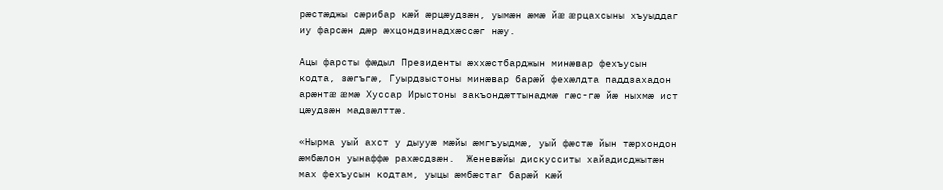рæстæджы сæрибар кæй æрцæудзæн, уымæн æмæ йæ æрцахсыны хъуыддаг иу фарсæн дæр æхцондзинадхæссæг нæу.

Ацы фарсты фæдыл Президенты æххæстбарджын минæвар фехъусын кодта, зæгъгæ, Гуырдзыстоны минæвар барæй фехæлдта паддзахадон арæнтæ æмæ Хуссар Ирыстоны закъондæттынадмæ гæс-гæ йæ ныхмæ ист цæудзæн мадзæлттæ.

«Нырма уый ахст у дыууæ мæйы æмгъуыдмæ, уый фæстæ йын тæрхондон æмбæлон уынаффæ рахæсдзæн.  Женевæйы дискусситы хайадисджытæн мах фехъусын кодтам, уыцы æмбæстаг барæй кæй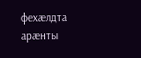фехæлдта арæнты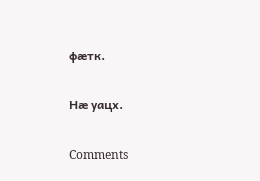фæтк.

Нæ уацх.

Comments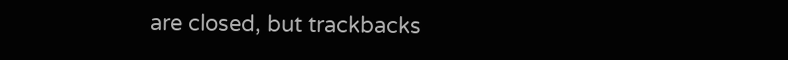are closed, but trackbacks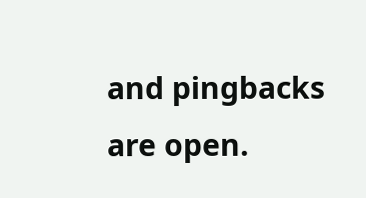and pingbacks are open.